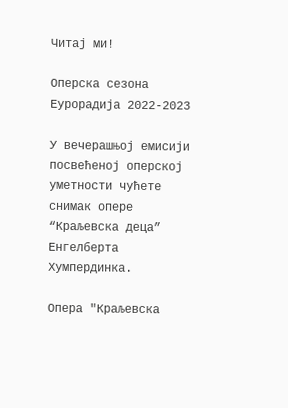Читај ми!

Оперска сезона Еурорадија 2022-2023

У вечерашњој емисији посвећеној оперској уметности чућете снимак опере “Краљевска деца” Енгелберта Хумпердинка.

Опера "Краљевска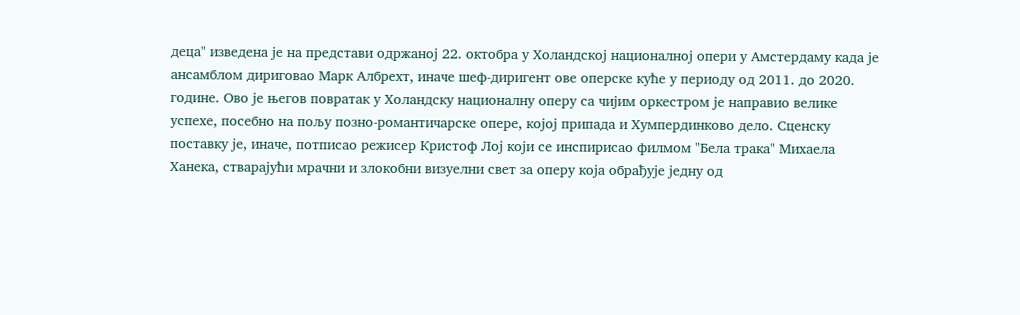деца" изведена је на представи одржаној 22. октобра у Холандској националној опери у Амстердаму када је ансамблом дириговао Марк Албрехт, иначе шеф-диригент ове оперске куће у периоду од 2011. до 2020. године. Ово је његов повратак у Холандску националну оперу са чијим оркестром је направио велике успехе, посебно на пољу позно-романтичарске опере, којој припада и Хумпердинково дело. Сценску поставку је, иначе, потписао режисер Кристоф Лој који се инспирисао филмом "Бела трака" Михаела Ханека, стварајући мрачни и злокобни визуелни свет за оперу која обрађује једну од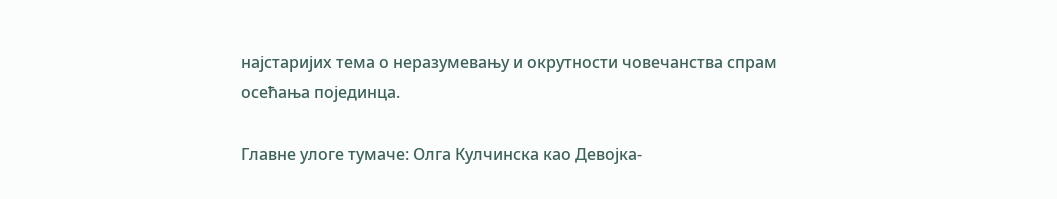најстаријих тема о неразумевању и окрутности човечанства спрам осећања појединца.

Главне улоге тумаче: Олга Кулчинска као Девојка-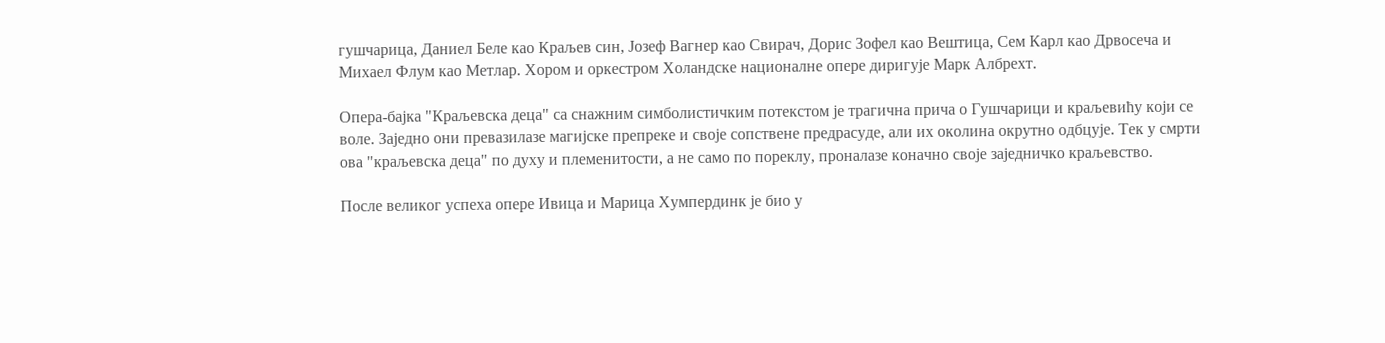гушчарица, Даниел Беле као Краљев син, Јозеф Вагнер као Свирач, Дорис Зофел као Вештица, Сем Карл као Дрвосеча и Михаел Флум као Метлар. Хором и оркестром Холандске националне опере диригује Марк Албрехт.

Опера-бајка "Краљевска деца" са снажним симболистичким потекстом је трагична прича о Гушчарици и краљевићу који се воле. Заједно они превазилазе магијске препреке и своје сопствене предрасуде, али их околина окрутно одбцује. Тек у смрти ова "краљевска деца" по духу и племенитости, а не само по пореклу, проналазе коначно своје заједничко краљевство.

После великог успеха опере Ивица и Марица Хумпердинк је био у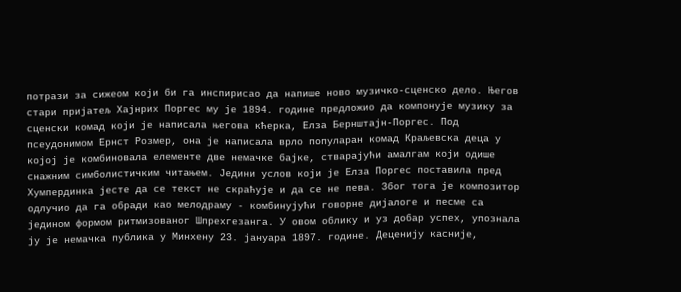потрази за сижеом који би га инспирисао да напише ново музичко-сценско дело. Његов стари пријатељ Хајнрих Поргес му је 1894. године предложио да компонује музику за сценски комад који је написала његова кћерка, Елза Бернштајн-Поргес. Под псеудонимом Ернст Розмер, она је написала врло популаран комад Краљевска деца у којој је комбиновала елементе две немачке бајке, стварајући амалгам који одише снажним симболистичким читањем. Једини услов који је Елза Поргес поставила пред Хумпердинка јесте да се текст не скраћује и да се не пева. Због тога је композитор одлучио да га обради као мелодраму - комбинујући говорне дијалоге и песме са једином формом ритмизованог Шпрехгезанга. У овом облику и уз добар успех, упознала ју је немачка публика у Минхену 23. јануара 1897. године. Деценију касније,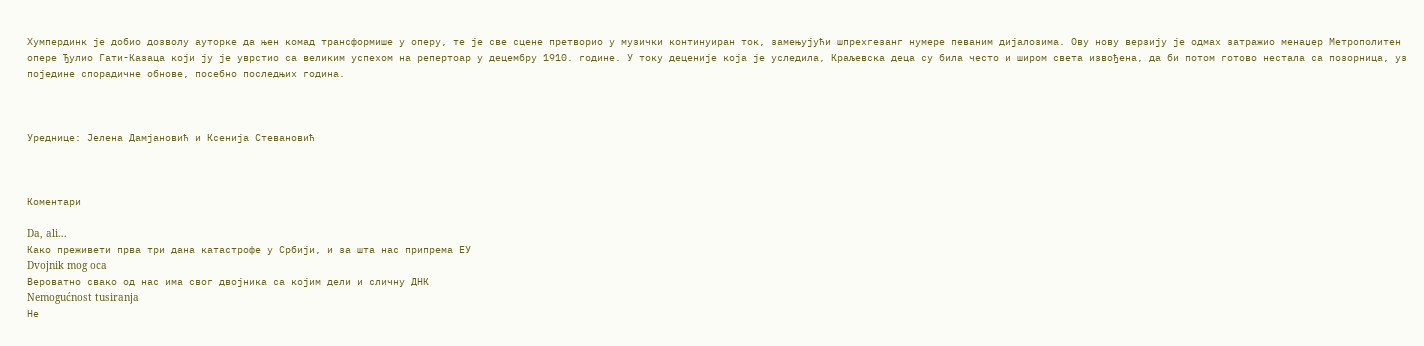Хумпердинк је добио дозволу ауторке да њен комад трансформише у оперу, те је све сцене претворио у музички континуиран ток, замењујући шпрехгезанг нумере певаним дијалозима. Ову нову верзију је одмах затражио менаџер Метрополитен опере Ђулио Гати-Казаца који ју је уврстио са великим успехом на репертоар у децембру 1910. године. У току деценије која је уследила, Краљевска деца су била често и широм света извођена, да би потом готово нестала са позорница, уз поједине спорадичне обнове, посебно последњих година.



Уреднице: Јелена Дамјановић и Ксенија Стевановић



Коментари

Da, ali...
Како преживети прва три дана катастрофе у Србији, и за шта нас припрема ЕУ
Dvojnik mog oca
Вероватно свако од нас има свог двојника са којим дели и сличну ДНК
Nemogućnost tusiranja
Не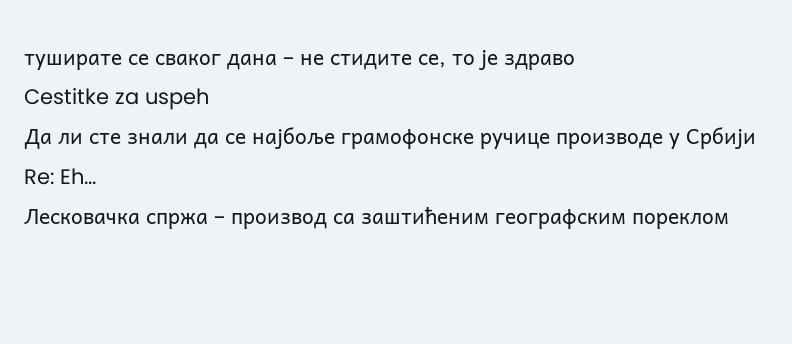туширате се сваког дана – не стидите се, то је здраво
Cestitke za uspeh
Да ли сте знали да се најбоље грамофонске ручице производе у Србији
Re: Eh...
Лесковачка спржа – производ са заштићеним географским пореклом